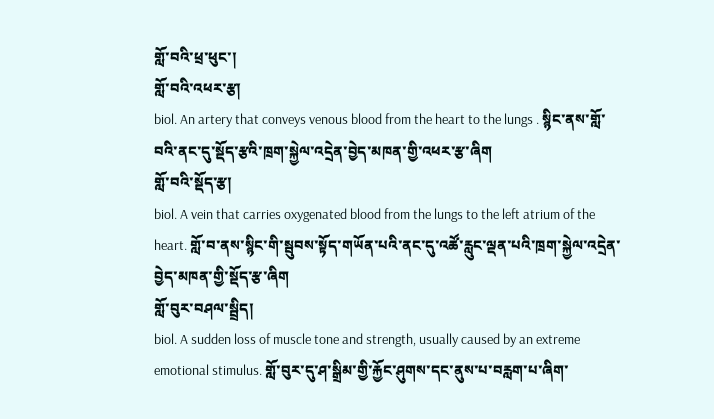གློ་བའི་ཕྲ་ཕུང་།
གློ་བའི་འཕར་རྩ།
biol. An artery that conveys venous blood from the heart to the lungs . སྙིང་ནས་གློ་བའི་ནང་དུ་སྡོད་རྩའི་ཁྲག་སྐྱེལ་འདྲེན་བྱེད་མཁན་གྱི་འཕར་རྩ་ཞིག
གློ་བའི་སྡོད་རྩ།
biol. A vein that carries oxygenated blood from the lungs to the left atrium of the heart. གློ་བ་ནས་སྙིང་གི་སྦུབས་སྟོད་གཡོན་པའི་ནང་དུ་འཚོ་རླུང་ལྡན་པའི་ཁྲག་སྐྱེལ་འདྲེན་བྱེད་མཁན་གྱི་སྡོད་རྩ་ཞིག
གློ་བུར་བཤལ་སྦྲིད།
biol. A sudden loss of muscle tone and strength, usually caused by an extreme emotional stimulus. གློ་བུར་དུ་ཤ་སྒྲིམ་གྱི་རྐྱོང་ཤུགས་དང་ནུས་པ་བརླག་པ་ཞིག་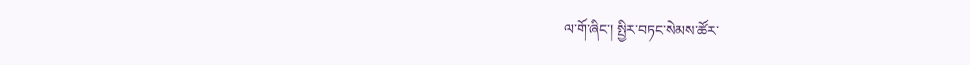ལ་གོ་ཞིང་། སྤྱིར་བཏང་སེམས་ཚོར་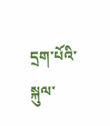དྲག་པོའི་སྐུལ་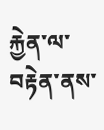རྐྱེན་ལ་བརྟེན་ནས་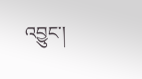འབྱུང་།